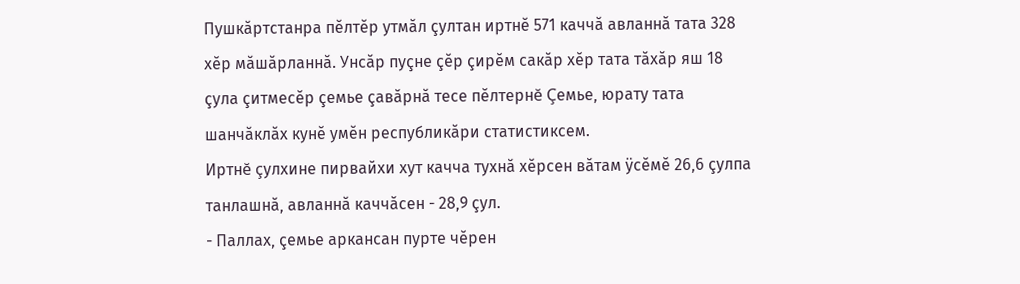Пушкăртстанра пĕлтĕр утмăл çултан иртнĕ 571 каччă авланнă тата 328 хĕр мăшăрланнă. Унсăр пуçне çĕр çирĕм сакăр хĕр тата тăхăр яш 18 çула çитмесĕр çемье çавăрнă тесе пĕлтернĕ Çемье‚ юрату тата шанчăклăх кунĕ умĕн республикăри статистиксем.
Иртнĕ çулхине пирвайхи хут качча тухнă хĕрсен вăтам ÿсĕмĕ 26‚6 çулпа танлашнă‚ авланнă каччăсен - 28‚9 çул.
- Паллах‚ çемье аркансан пурте чĕрен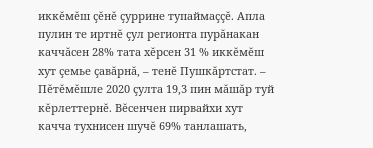иккĕмĕш çĕнĕ çуррине тупаймаççĕ. Апла пулин те иртнĕ çул регионта пурăнакан каччăсен 28% тата хĕрсен 31 % иккĕмĕш хут çемье çавăрнă‚ – тенĕ Пушкăртстат. – Пĕтĕмĕшле 2020 çулта 19‚3 пин мăшăр туй кĕрлеттернĕ. Вĕсенчен пирвайхи хут качча тухнисен шучĕ 69% танлашать‚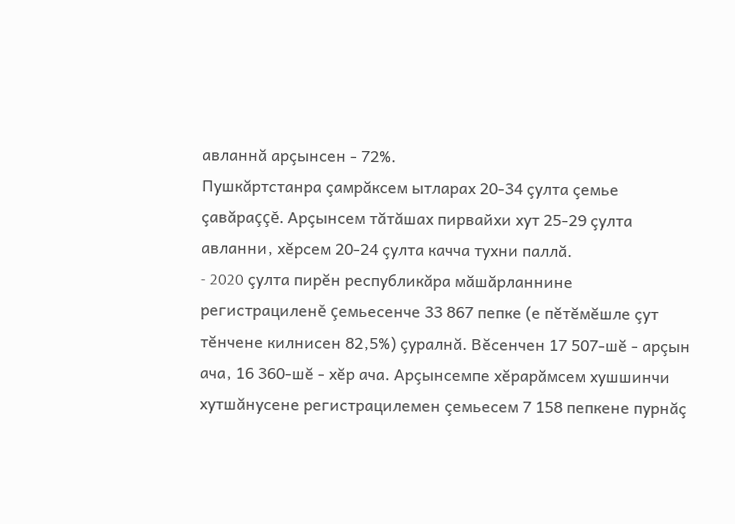авланнă арçынсен - 72%.
Пушкăртстанра çамрăксем ытларах 20-34 çулта çемье çавăраççĕ. Арçынсем тăтăшах пирвайхи хут 25-29 çулта авланни‚ хĕрсем 20-24 çулта качча тухни паллă.
- 2020 çулта пирĕн республикăра мăшăрланнине регистрациленĕ çемьесенче 33 867 пепке (е пĕтĕмĕшле çут тĕнчене килнисен 82‚5%) çуралнă. Вĕсенчен 17 507-шĕ - арçын ача‚ 16 360-шĕ - хĕр ача. Арçынсемпе хĕрарăмсем хушшинчи хутшăнусене регистрацилемен çемьесем 7 158 пепкене пурнăç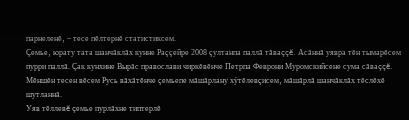парнеленĕ‚ – тесе пĕлтернĕ статистиксем.
Çемье‚ юрату тата шанчăклăх кунне Раççейре 2008 çултанпа паллă тăваççĕ. Асăннă уявра тĕн тымарĕсем пурри паллă. Çак кунхине Вырăс православи чиркĕвĕнче Петрпа Феврони Муромскийсене сума сăваççĕ. Мĕншĕн тесен вĕсем Русь вăхăтĕнче çемьепе мăшăрлану хÿтĕлевçисем‚ мăшăрлă шанчăклăх тĕслĕхĕ шутланнă.
Уяв тĕллевĕ çемье пурлăхне типтерлĕ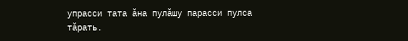упрасси тата ăна пулăшу парасси пулса тăрать.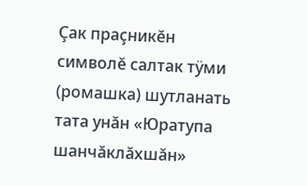Çак праçникĕн символĕ салтак тÿми (ромашка) шутланать тата унăн «Юратупа шанчăклăхшăн»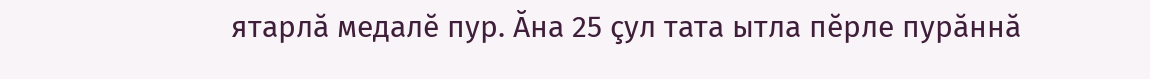ятарлă медалĕ пур. Ăна 25 çул тата ытла пĕрле пурăннă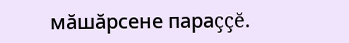мăшăрсене параççĕ.